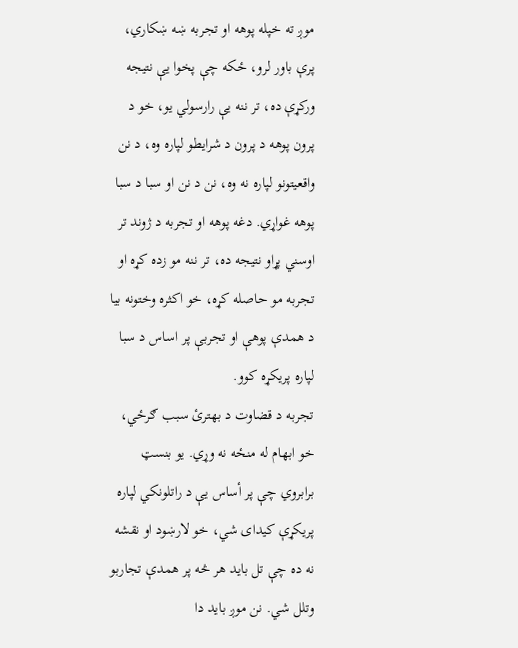موږ ته خپله پوهه او تجربه ښه ښکاري، پرې باور لرو، ځکه چې پخوا يې نتیجه ورکړې ده، تر ننه يې رارسولي يو، خو د پرون پوهه د پرون د شرایطو لپاره وه، د نن واقعيتونو لپاره نه وه، نن د نن او سبا د سبا پوهه غواړي. دغه پوهه او تجربه د ژوند تر اوسني پړاو نتيجه ده، تر ننه مو زده کړه او تجربه مو حاصله کړه، خو اکثره وختونه بيا د همدې پوهې او تجربې پر اساس د سبا لپاره پريکړه کوو.
تجربه د قضاوت د بهترئ سبب ګرځي، خو ابهام له منځه نه وړي. يو بنسټ برابروي چې پر أساس يې د راتلونکي لپاره پريکړې کيدای شي، خو لارښود او نقشه نه ده چې تل بايد هر څه پر همدې تجاربو وتلل شي. نن موږ بايد دا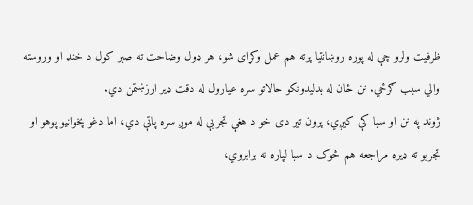ظرفیت ولرو چې له پوره روښانتيا پرته هم عمل وکړای شو، هر ډول وضاحت ته صبر کول د خنډ او وروسته والي سبب ګرځي. نن ځان له بدليدونکو حالاتو سره عيارول له دقت ډير ارزښتمن دي.
ژوند په نن او سبا کې کيږي، پرون تير دی خو د هغې تجربې له موږ سره پاتې دي، اما دغو پخوانیو پوهو او تجربو ته ډيره مراجعه هم څوک د سبا لپاره نه برابروي،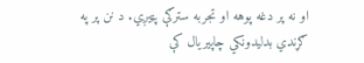او نه پر دغه پوهه او تجربه سترګې پټیږي. د نن پر په ګړندي بدليدونکي چاپيريال کې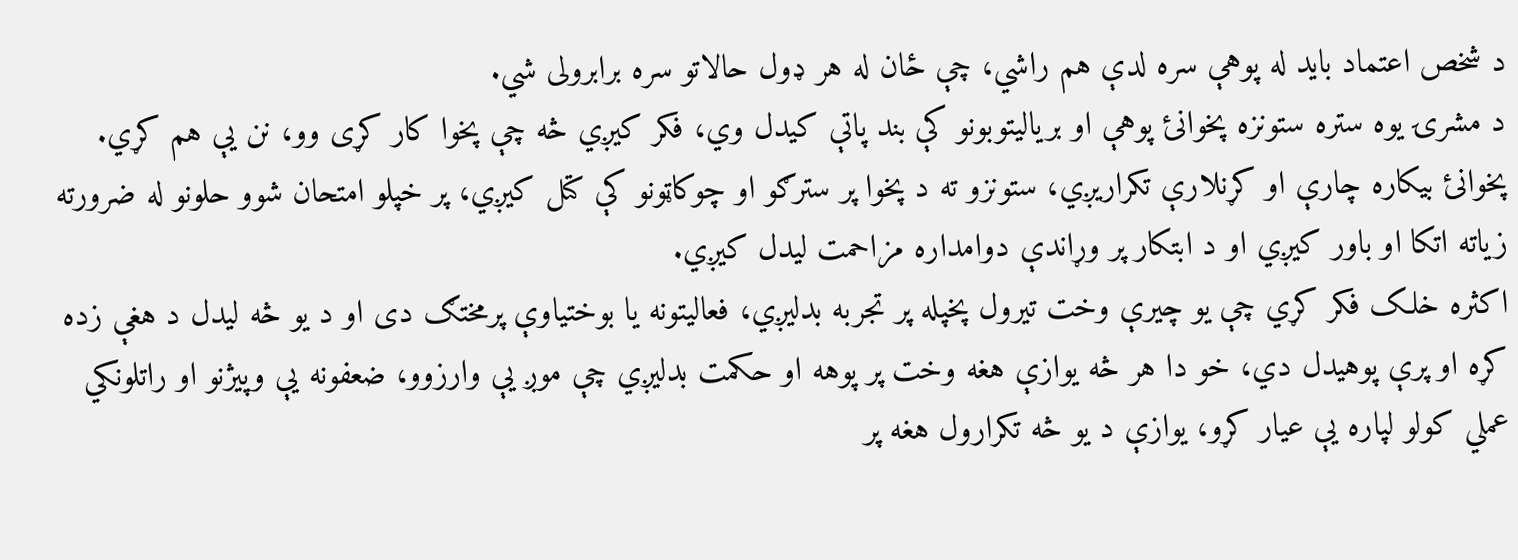د شخص اعتماد بايد له پوهې سره لدې هم راشي، چې ځان له هر ډول حالاتو سره برابرولی شي.
د مشرۍ يوه ستره ستونزه پخوانئ پوهې او بریالیتوبونو کې بند پاتې کيدل وي، فکر کيږي څه چې پخوا کار کړی وو، نن يې هم کړي. پخوانئ بیکاره چارې او کړنلارې تکراريږي، ستونزو ته د پخوا پر سترګو او چوکاټونو کې کتل کيږي، پر خپلو امتحان شوو حلونو له ضرورته زياته اتکا او باور کيږي او د ابتکار پر وړاندې دوامداره مزاحمت ليدل کيږي.
اکثره خلک فکر کړي چې يو چیرې وخت تيرول پخپله پر تجربه بدليږي، فعاليتونه يا بوختياوې پرمختګ دی او د يو څه لیدل د هغې زده کړه او پرې پوهيدل دي، خو دا هر څه یوازې هغه وخت پر پوهه او حکمت بدليږي چې موږ يې وارزوو، ضعفونه يې وپيژنو او راتلونکي عملي کولو لپاره يې عيار کړو، يوازې د يو څه تکرارول هغه پر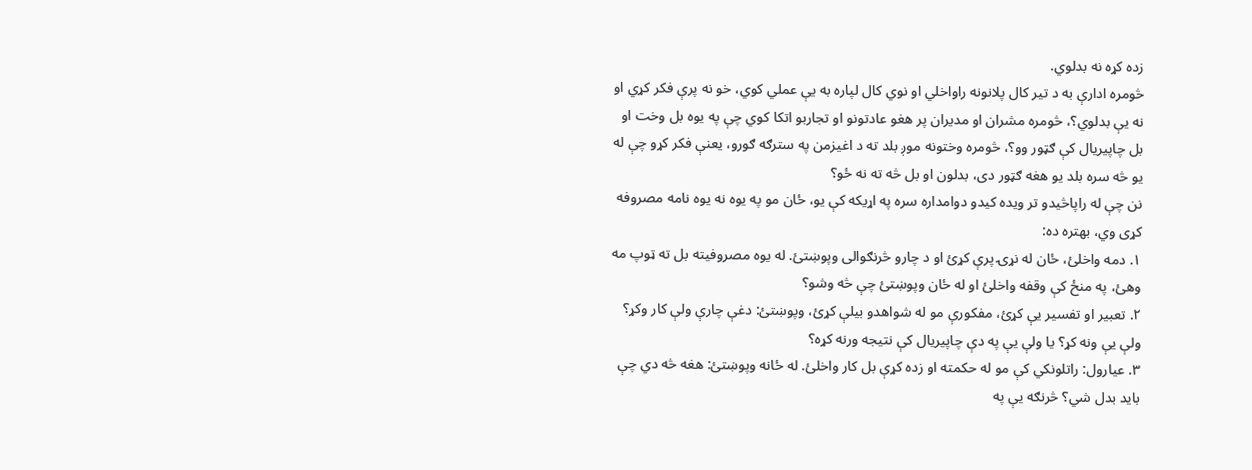زده کړه نه بدلوي.
څومره ادارې به د تير کال پلانونه راواخلي او نوي کال لپاره به يې عملي کوي، خو نه پرې فکر کړي او نه يې بدلوي؟، څومره مشران او مديران پر هغو عادتونو او تجاربو اتکا کوي چې په يوه بل وخت او بل چاپيريال کې ګټور وو؟، څومره وختونه موږ بلد ته د اغيزمن په سترګه ګورو، يعنې فکر کړو چې له يو څه سره بلد يو هغه ګټور دی، بدلون او بل څه ته نه ځو؟
نن چې له راپاڅيدو تر ويده کيدو دوامداره سره په اړيکه کې يو، ځان مو په يوه نه يوه نامه مصروفه کړی وي، بهتره ده:
۱. دمه واخلئ، ځان له نړۍ پرې کړئ او د چارو څرنګوالی وپوښتئ. له يوه مصروفيته بل ته ټوپ مه وهئ، په منځ کې وقفه واخلئ او له ځان وپوښتئ چې څه وشو؟
۲. تعبير او تفسير يې کړئ، مفکورې مو له شواهدو بيلې کړئ، وپوښتئ: دغې چارې ولې کار وکړ؟ ولې يې ونه کړ؟ يا ولې يې په دې چاپيريال کې نتیجه ورنه کړه؟
۳. عيارول: راتلونکي کې مو له حکمته او زده کړې بل کار واخلئ. له ځانه وپوښتئ: هغه څه دي چې باید بدل شي؟ څرنګه يې په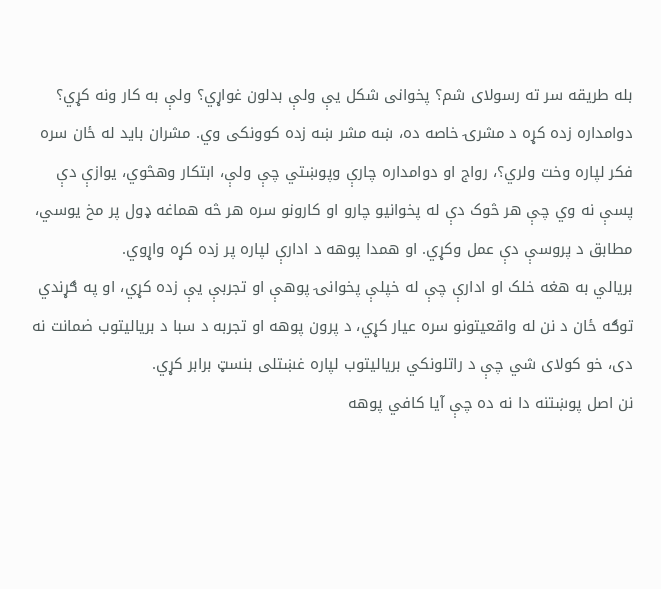بله طريقه سر ته رسولای شم؟ پخوانی شکل يې ولې بدلون غواړي؟ ولې به کار ونه کړي؟
دوامداره زده کړه د مشرۍ خاصه ده، ښه مشر ښه زده کوونکی وي. مشران باید له ځان سره فکر لپاره وخت ولري؟، رواج او دوامداره چارې وپوښتي چې ولې، ابتکار وهڅوي، يوازې دې پسې نه وي چې هر څوک دې له پخوانيو چارو او کارونو سره هر څه هماغه ډول پر مخ يوسي، مطابق د پروسې دې عمل وکړي. او همدا پوهه د ادارې لپاره پر زده کړه واړوي.
بريالي به هغه خلک او ادارې چې له خپلې پخوانۍ پوهې او تجربې يې زده کړي، او په ګړندي توګه ځان د نن له واقعيتونو سره عيار کړي، د پرون پوهه او تجربه د سبا د برياليتوب ضمانت نه دی، خو کولای شي چې د راتلونکي برياليتوب لپاره غښتلی بنسټ برابر کړي.
نن اصل پوښتنه دا نه ده چې آیا کافي پوهه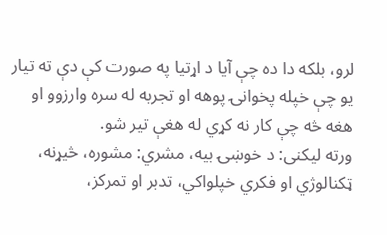لرو، بلکه دا ده چې آیا د اړتيا په صورت کې دې ته تيار يو چې خپله پخوانۍ پوهه او تجربه له سره وارزوو او هغه څه چې کار نه کړي له هغې تير شو.
ورته ليکنی: د خوښۍ بيه، مشري: مشوره، څيړنه، ټکنالوژي او فکري خپلواکي، تدبر او تمرکز،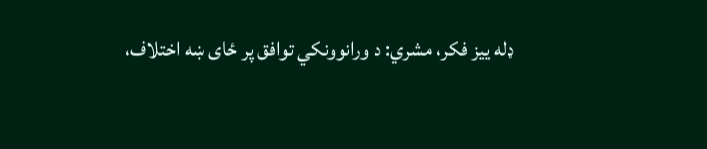ډله ييز فکر، مشري: د ورانوونکي توافق پر ځای ښه اختلاف،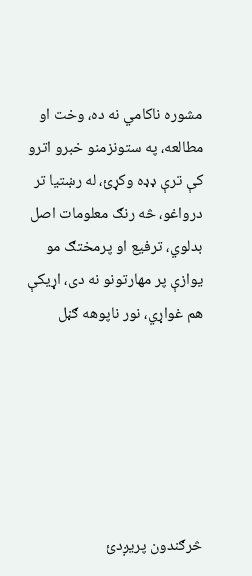مشوره ناکامي نه ده، وخت او مطالعه، په ستونزمنو خبرو اترو کې ترې ډډه وکړئ، له رښتيا تر درواغو، څه رنګ معلومات اصل بدلوي، ترفيع او پرمختګ مو يوازې پر مهارتونو نه دی، اړيکې هم غواړي، نور ناپوهه ګڼل






څرګندون پریږدئ